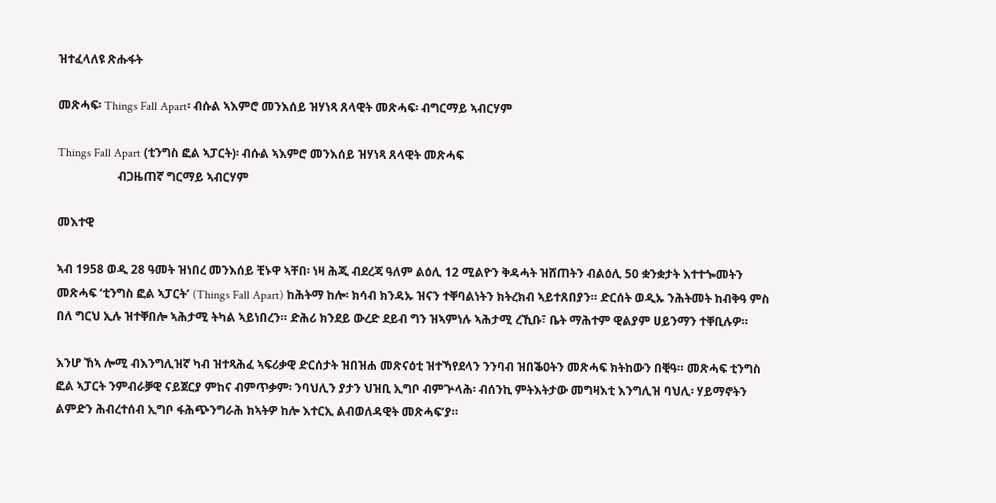ዝተፈላለዩ ጽሑፋት

መጽሓፍ፡ Things Fall Apart፡ ብሱል ኣእምሮ መንእሰይ ዝሃነጻ ጸላዊት መጽሓፍ፡ ብግርማይ ኣብርሃም

Things Fall Apart (ቲንግስ ፎል ኣፓርት)፡ ብሱል ኣእምሮ መንእሰይ ዝሃነጻ ጸላዊት መጽሓፍ
                    ብጋዜጠኛ ግርማይ ኣብርሃም

መእተዊ

ኣብ 1958 ወዲ 28 ዓመት ዝነበረ መንእሰይ ቺኑዋ ኣቸበ፡ ነዛ ሕጂ ብደረጃ ዓለም ልዕሊ 12 ሚልዮን ቅዳሓት ዝሸጠትን ብልዕሊ 50 ቋንቋታት እተተጐመትን መጽሓፍ ‘ቲንግስ ፎል ኣፓርት’ (Things Fall Apart) ከሕትማ ከሎ፡ ክሳብ ክንዳኡ ዝናን ተቐባልነትን ክትረክብ ኣይተጸበያን። ድርሰት ወዲኡ ንሕትመት ከብቅዓ ምስ በለ ግርህ ኢሉ ዝተቐበሎ ኣሕታሚ ትካል ኣይነበረን። ድሕሪ ክንደይ ውረድ ደይብ ግን ዝኣምነሉ ኣሕታሚ ረኺቡ፣ ቤት ማሕተም ዊልያም ሀይንማን ተቐቢሉዎ።

እንሆ ኸኣ ሎሚ ብእንግሊዝኛ ካብ ዝተጻሕፈ ኣፍሪቃዊ ድርሰታት ዝበዝሐ መጽናዕቲ ዝተኻየደላን ንንባብ ዝበቕዐትን መጽሓፍ ክትከውን በቒዓ። መጽሓፍ ቲንግስ ፎል ኣፓርት ንምብራቓዊ ናይጀርያ ምከና ብምጥቃም፡ ንባህሊን ያታን ህዝቢ ኢግቦ ብምጕላሕ፡ ብሰንኪ ምትእትታው መግዛእቲ እንግሊዝ ባህሊ፡ ሃይማኖትን ልምድን ሕብረተሰብ ኢግቦ ፋሕጭንግራሕ ክኣትዎ ከሎ እተርኢ ልብወለዳዊት መጽሓፍ’ያ።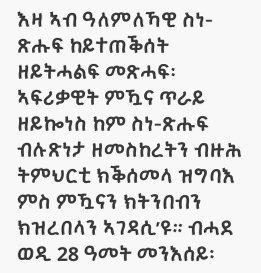እዛ ኣብ ዓለምለኻዊ ስነ-ጽሑፍ ከይተጠቕሰት ዘይትሓልፍ መጽሓፍ፡ ኣፍሪቃዊት ምዃና ጥራይ ዘይኰነስ ከም ስነ-ጽሑፍ ብሉጽነታ ዘመስከረትን ብዙሕ ትምህርቲ ክቕሰመላ ዝግባእ ምስ ምዃናን ክትንበብን ክዝረበላን ኣገዳሲ’ዩ። ብሓደ ወዲ 28 ዓመት መንእሰይ፡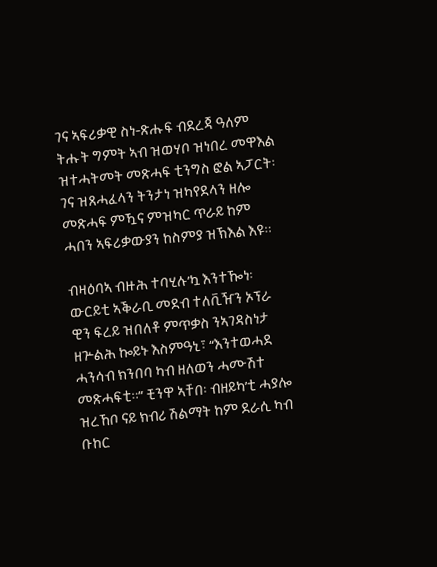ገና ኣፍሪቃዊ ስነ-ጽሑፍ ብደረጃ ዓለም ትሑት ግምት ኣብ ዝወሃቦ ዝነበረ መዋእል ዝተሓትመት መጽሓፍ ቲንግስ ፎል ኣፓርት፡ ገና ዝጸሓፈላን ትንታነ ዝካየደላን ዘሎ መጽሓፍ ምዃና ምዝካር ጥራይ ከም ሓበን ኣፍሪቃውያን ከስምያ ዝኽእል እዩ።

ብዛዕባኣ ብዙሕ ተባሂሉ’ኳ እንተዀነ፡ ውርይቲ ኣቕራቢ መደብ ተለቪዥን ኦፕራ ዊን ፍረይ ዝበለቶ ምጥቃስ ንኣገዳስነታ ዘጕልሕ ኰይኑ እስምዓኒ፣ “እንተወሓደ ሓንሳብ ክንበባ ካብ ዘለወን ሓሙሽተ መጽሓፍቲ።” ቺንዋ ኣቸበ፡ ብዘይካ’ቲ ሓያሎ ዝረኸቦ ናይ ክብሪ ሽልማት ከም ደራሲ ካብ ቡከር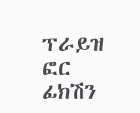ፕራይዝ ፎር ፊክሽን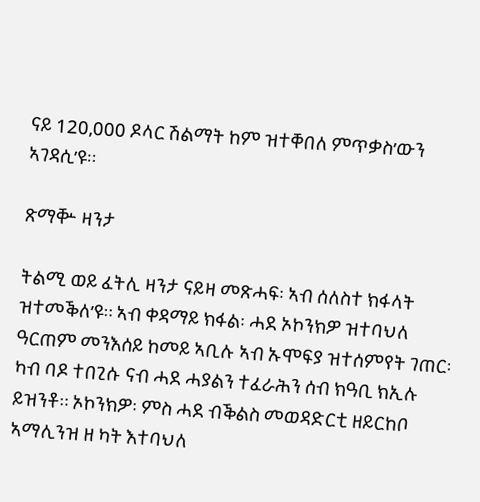ናይ 120,000 ዶላር ሽልማት ከም ዝተቐበለ ምጥቃስ’ውን ኣገዳሲ’ዩ።

ጽማቝ ዛንታ

ትልሚ ወይ ፈትሊ ዛንታ ናይዛ መጽሓፍ፡ ኣብ ሰለስተ ክፋላት ዝተመቕለ’ዩ። ኣብ ቀዳማይ ክፋል፡ ሓደ ኦኮንክዎ ዝተባህለ ዓርጠም መንእሰይ ከመይ ኣቢሉ ኣብ ኡሞፍያ ዝተሰምየት ገጠር፡ ካብ ባዶ ተበጊሱ ናብ ሓደ ሓያልን ተፈራሕን ሰብ ክዓቢ ክኢሉ ይዝንቶ። ኦኮንክዎ፡ ምስ ሓደ ብቕልስ መወዳድርቲ ዘይርከቦ ኣማሊንዝ ዘ ካት እተባህለ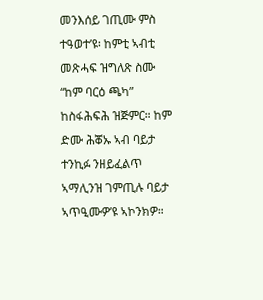መንእሰይ ገጢሙ ምስ ተዓወተ’ዩ፡ ከምቲ ኣብቲ መጽሓፍ ዝግለጽ ስሙ “ከም ባርዕ ጫካ” ከስፋሕፍሕ ዝጅምር። ከም ድሙ ሕቖኡ ኣብ ባይታ ተንኪፉ ንዘይፈልጥ ኣማሊንዝ ገምጢሉ ባይታ ኣጥዒሙዎ’ዩ ኣኮንክዎ።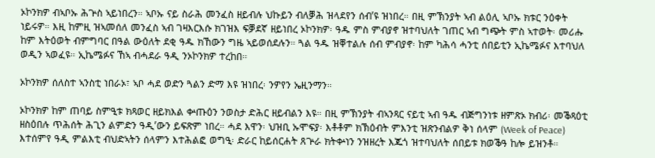ኦኮንክዎ ብኣቦኡ ሕጕስ ኣይነበረን። ኣቦኡ ናይ ስራሕ መንፈስ ዘይብሉ ህኩይን ብለቓሕ ዝላደየን ሰብ’ዩ ዝነበረ። በዚ ምኽንያት ኣብ ልዕሊ ኣቦኡ ክቱር ንዕቀት ነይሩዎ። እዚ ከምዚ ዝኣመሰለ መንፈስ ኣብ ገዛእርእሱ ክገዝእ ፍቓደኛ ዘይነበረ ኦኮንክዎ፡ ዓዱ ምስ ምብያኖ ዝተባህለት ገጠር ኣብ ግጭት ምስ ኣተወት፡ መሪሑ ከም እትዕወት ብምግባር በዓል ውዕለት ደቂ ዓዱ ክኸውን ግዜ ኣይወሰደሉን። ጓል ዓዱ ዝቐተልሉ ሰብ ምብያኖ፡ ከም ካሕሳ ሓንቲ ሰበይቲን ኢኬሜፉና እተባህለ ወዲን ኣወፈዩ። ኢኬሜፉና ኸኣ ብሓደራ ዓዲ ንኦኮንክዎ ተረከበ።

ኦኮንክዎ ሰለስተ ኣንስቲ ነበራኦ፣ ኣቦ ሓደ ወድን ጓልን ድማ እዩ ዝነበረ፡ ንዎየን ኤዚንማን።

ኦኮንክዎ ከም ጠባይ ስምዒቱ ክጻወር ዘይክእል ቍጡዕን ንወስታ ድሕር ዘይብልን እዩ። በዚ ምኽንያት ብኣንጻር ናይቲ ኣብ ዓዱ ብጅግንነቱ ዘምጽኦ ክብሪ፡ መቕጻዕቲ ዘስዕበሉ ጥሕሰት ሕጊን ልምድን ዓዲ’ውን ይፍጽም ነበረ። ሓደ እዋን፡ ህዝቢ ኡሞፍያ፡ እቶቶም ክኽዕብት ምእንቲ ዝጽንብልዎ ቅነ ሰላም (Week of Peace) እተሰምየ ዓዲ ምልእቲ ብህድኣትን ሰላምን እተሕልፎ ወግዒ፡ ድራር ከይሰርሐት ጸጕራ ክትቍነን ንዝዘረት እጁጎ ዝተባህለት ሰበይቱ ክወቕዓ ከሎ ይዝንቶ።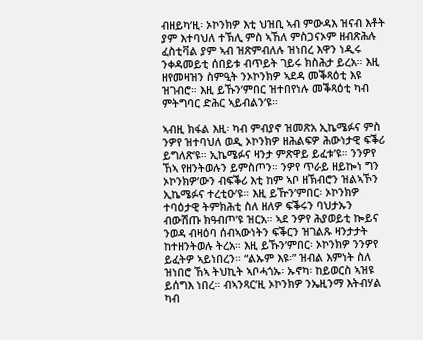ብዘይካ’ዚ፡ ኦኮንክዎ እቲ ህዝቢ ኣብ ምውዳእ ዝናብ እቶት ያም እተባህለ ተኽሊ ምስ ኣኸለ ምስጋናኦም ዘብጽሕሉ ፈስቲቫል ያም ኣብ ዝጽምብለሉ ዝነበረ እዋን ነዲሩ ንቀዳመይቲ ሰበይቱ ብጥይት ገይሩ ክስሕታ ይረአ። እዚ ዘየመዛዝን ስምዒት ንኦኮንክዎ ኣደዳ መቕጻዕቲ እዩ ዝገብሮ። እዚ ይኹን’ምበር ዝተበየነሉ መቕጻዕቲ ካብ ምትግባር ድሕር ኣይብልን’ዩ።

ኣብዚ ክፋል እዚ፡ ካብ ምብያኖ ዝመጽአ ኢኬሜፉና ምስ ንዎየ ዝተባህለ ወዲ ኦኮንክዎ ዘሕልፍዎ ሕውነታዊ ፍቕሪ ይግለጽ’ዩ። ኢኬሜፉና ዛንታ ምጽዋይ ይፈቱ’ዩ። ንንዎየ ኸኣ የዘንትወሉን ይምስጦን። ንዎየ ጥራይ ዘይኰነ ግን ኦኮንክዎ’ውን ብፍቕሪ እቲ ከም ኣቦ ዘኽብሮን ዝልኣኾን ኢኬሜፉና ተረቲዑ’ዩ። እዚ ይዅን’ምበር፡ ኦኮንክዎ ተባዕታዊ ትምክሕቲ ስለ ዘለዎ ፍቕሩን ባህታኡን ብውሽጡ ክዓብጦ’ዩ ዝርአ። ኣደ ንዎየ ሕያወይቲ ኰይና ንወዳ ብዛዕባ ሰብኣውነትን ፍቕርን ዝገልጹ ዛንታታት ከተዘንትወሉ ትረአ። እዚ ይኹን’ምበር፡ ኦኮንክዎ ንንዎየ ይፈትዎ ኣይነበረን። “ልኡም እዩ፡” ዝብል እምነት ስለ ዝነበሮ ኸኣ ትህኪት ኣቦሓጎኡ፡ ኡኖካ፡ ከይወርስ ኣዝዩ ይሰግእ ነበረ። ብኣንጻር’ዚ ኦኮንክዎ ንኤዚንማ እትብሃል ካብ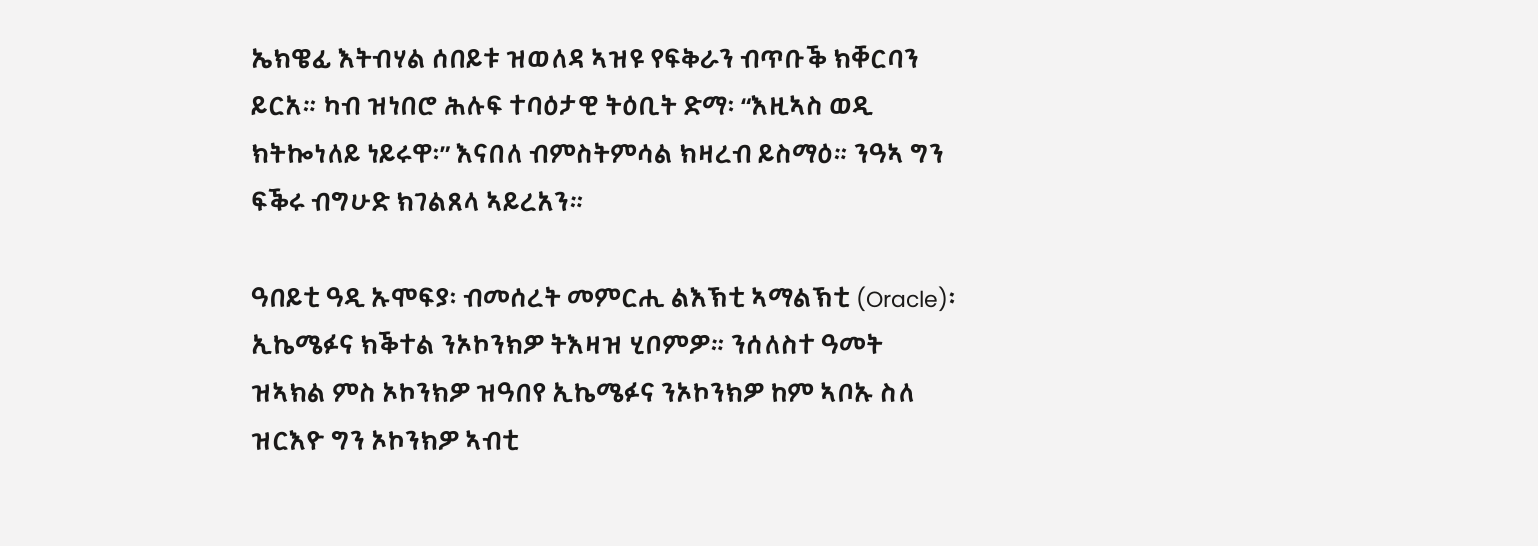ኤክዌፊ እትብሃል ሰበይቱ ዝወለዳ ኣዝዩ የፍቅራን ብጥቡቕ ክቐርባን ይርአ። ካብ ዝነበሮ ሕሉፍ ተባዕታዊ ትዕቢት ድማ፡ “እዚኣስ ወዲ ክትኰነለይ ነይሩዋ፡” እናበለ ብምስትምሳል ክዛረብ ይስማዕ። ንዓኣ ግን ፍቕሩ ብግሁድ ክገልጸላ ኣይረአን።

ዓበይቲ ዓዲ ኡሞፍያ፡ ብመሰረት መምርሒ ልእኽቲ ኣማልኽቲ (Oracle)፡ ኢኬሜፉና ክቕተል ንኦኮንክዎ ትእዛዝ ሂቦምዎ። ንሰለስተ ዓመት ዝኣክል ምስ ኦኮንክዎ ዝዓበየ ኢኬሜፉና ንኦኮንክዎ ከም ኣቦኡ ስለ ዝርእዮ ግን ኦኮንክዎ ኣብቲ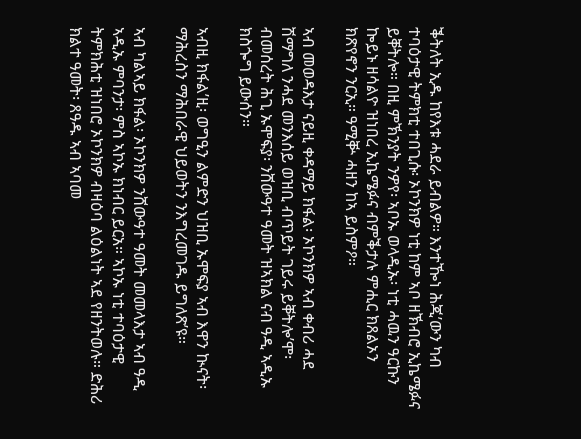ቕትለት ኢዱ ከየእቱ ሓደራ ይብልዎ። እንተዀነ ሕጂ’ውን ካብ ተባዕታዊ ትምክቲ ተበጊሱ፡ ኦኮንክዎ ነቲ ከም ኣቦ ዘኽብሮ ኢኬሜፉና ይቐትሎ። በዚ ምኽንያት ንዎየ፡ ኣቦኡ ወላዲኡ፡ ነቲ ሓዉን ዓርኩን ኰይኑ ዘሳልዮ ዝነበረ ኢኬሜፉና ብምቕታሉ ምሒር ክጸልኦን ክጽየኖን ንርኢ። ዓሚቝ ሓዘን ከኣ ይስምዖ።

ኣብ መወዳእታ ናይዚ ቀዳማይ ክፋል፡ ኦኮንክዎ ኣብ ቀብሪ ሓደ ሽማግለ ንሓደ መንእሰይ ወዝቢ ብጥይት ገይሩ ይቐትሎ’ሞ፡ ብመሰረት ሕጊ ኡሞፍያ፡ ንሸውዓተ ዓመት ዝኣክል ናብ ዓዲ ኣዲኡ ክስጐግ ይውሰን።

ኣብዚ ክፋል’ዚ፡ ወግዒን ልምድን ህዝቢ ኡሞፍያ ኣብ እዋን ኲናት፡ ማሕረስን ማሕበራዊ ህይወትን ንእግረመገዱ ይግለጽ’ዩ።

ኣብ ካልኣይ ክፋል፡ ኦኮንክዎ ንሸውዓተ ዓመት መመላእታ ኣብ ዓዲ ኣዲኡ ምባንታ፡ ምስ ኣኮኡ ክነብር ይርአ። ኣኮኡ ነቲ ተባዕታዊ ትምክሕቲ ዝነበሮ ኦኮንክዎ ብዛዕባ ልዕልነት ኣደ የዘንትወሉ። ድሕሪ ክልተ ዓመት፡ ጸዓዱ ኣብ ኣባመ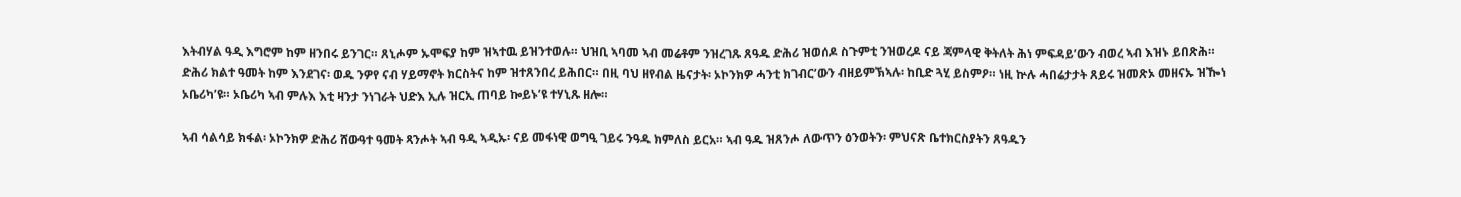እትብሃል ዓዲ እግሮም ከም ዘንበሩ ይንገር። ጸኒሖም ኡሞፍያ ከም ዝኣተዉ ይዝንተወሉ። ህዝቢ ኣባመ ኣብ መሬቶም ንዝረገጹ ጸዓዱ ድሕሪ ዝወሰዶ ስጉምቲ ንዝወረዶ ናይ ጃምላዊ ቅትለት ሕነ ምፍዳይ’ውን ብወረ ኣብ እዝኑ ይበጽሕ። ድሕሪ ክልተ ዓመት ከም እንደገና፡ ወዱ ንዎየ ናብ ሃይማኖት ክርስትና ከም ዝተጸንበረ ይሕበር። በዚ ባህ ዘየብል ዜናታት፡ ኦኮንክዎ ሓንቲ ክገብር’ውን ብዘይምኽኣሉ፡ ከቢድ ጓሂ ይስምዖ። ነዚ ኵሉ ሓበሬታታት ጸይሩ ዝመጽኦ መዘናኡ ዝዀነ ኦቤሪካ’ዩ። ኦቤሪካ ኣብ ምሉእ እቲ ዛንታ ንነገራት ህድእ ኢሉ ዝርኢ ጠባይ ኰይኑ’ዩ ተሃኒጹ ዘሎ።

ኣብ ሳልሳይ ክፋል፡ ኦኮንክዎ ድሕሪ ሸውዓተ ዓመት ጻንሖት ኣብ ዓዲ ኣዲኡ፡ ናይ መፋነዊ ወግዒ ገይሩ ንዓዱ ክምለስ ይርአ። ኣብ ዓዱ ዝጸንሖ ለውጥን ዕንወትን፡ ምህናጽ ቤተክርስያትን ጸዓዱን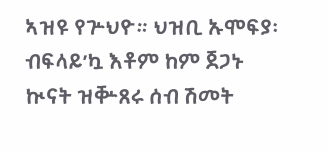ኣዝዩ የጕህዮ። ህዝቢ ኡሞፍያ፡ ብፍላይ’ኳ እቶም ከም ጀጋኑ ኲናት ዝቝጸሩ ሰብ ሽመት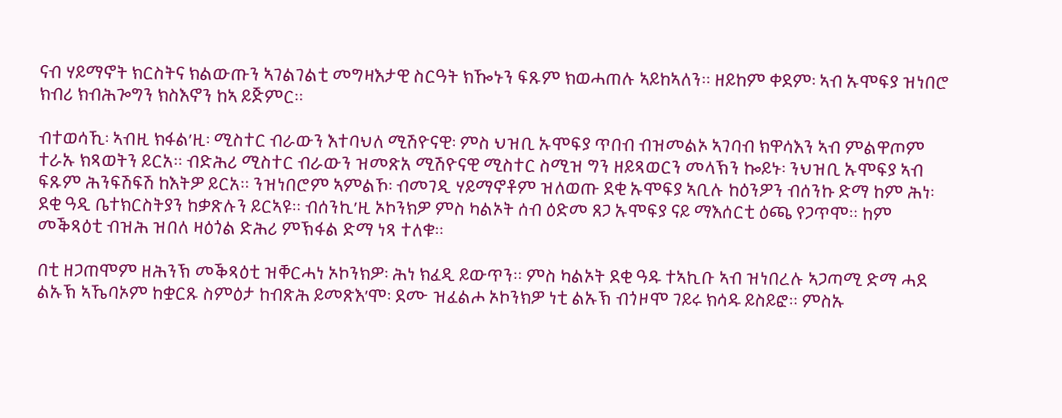ናብ ሃይማኖት ክርስትና ክልውጡን ኣገልገልቲ መግዛእታዊ ስርዓት ክዀኑን ፍጹም ክወሓጠሉ ኣይከኣለን። ዘይከም ቀደም፡ ኣብ ኡሞፍያ ዝነበሮ ክብሪ ክብሕጐግን ክስእኖን ከኣ ይጅምር።

ብተወሳኺ፡ ኣብዚ ክፋል’ዚ፡ ሚስተር ብራውን እተባህለ ሚሽዮናዊ፡ ምስ ህዝቢ ኡሞፍያ ጥበብ ብዝመልኦ ኣገባብ ክዋሳእን ኣብ ምልዋጦም ተራኡ ክጻወትን ይርአ። ብድሕሪ ሚስተር ብራውን ዝመጽአ ሚሽዮናዊ ሚስተር ስሚዝ ግን ዘይጻወርን መላኽን ኰይኑ፡ ንህዝቢ ኡሞፍያ ኣብ ፍጹም ሕንፍሽፍሽ ከእትዎ ይርአ። ንዝነበሮም ኣምልኾ፡ ብመገዲ ሃይማኖቶም ዝለወጡ ደቂ ኡሞፍያ ኣቢሉ ከዕንዎን ብሰንኩ ድማ ከም ሕነ፡ ደቂ ዓዲ ቤተክርስትያን ከቃጽሉን ይርኣዩ። ብሰንኪ’ዚ ኦኮንክዎ ምስ ካልኦት ሰብ ዕድመ ጸጋ ኡሞፍያ ናይ ማእሰርቲ ዕጫ የጋጥሞ። ከም መቕጻዕቲ ብዝሕ ዝበለ ዛዕጎል ድሕሪ ምኽፋል ድማ ነጻ ተለቁ።

በቲ ዘጋጠሞም ዘሕንኽ መቕጻዕቲ ዝቐርሓነ ኦኮንክዎ፡ ሕነ ክፈዲ ይውጥን። ምስ ካልኦት ደቂ ዓዱ ተኣኪቡ ኣብ ዝነበረሉ ኣጋጣሚ ድማ ሓደ ልኡኽ ኣኼባኦም ከቋርጹ ስምዕታ ከብጽሕ ይመጽእ’ሞ፡ ደሙ ዝፈልሖ ኦኮንክዎ ነቲ ልኡኽ ብጎዞሞ ገይሩ ክሳዱ ይስይፎ። ምስኡ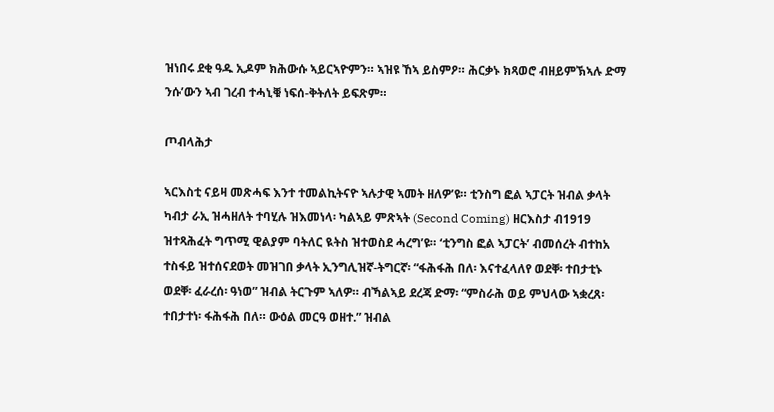ዝነበሩ ደቂ ዓዱ ኢዶም ክሕውሱ ኣይርኣዮምን። ኣዝዩ ኸኣ ይስምዖ። ሕርቃኑ ክጻወሮ ብዘይምኽኣሉ ድማ ንሱ’ውን ኣብ ገረብ ተሓኒቑ ነፍሰ-ቅትለት ይፍጽም።

ጦብላሕታ

ኣርእስቲ ናይዛ መጽሓፍ እንተ ተመልኪትናዮ ኣሉታዊ ኣመት ዘለዎ’ዩ። ቲንስግ ፎል ኣፓርት ዝብል ቃላት ካብታ ራኢ ዝሓዘለት ተባሂሉ ዝእመነላ፡ ካልኣይ ምጽኣት (Second Coming) ዘርእስታ ብ1919 ዝተጻሕፈት ግጥሚ ዊልያም ባትለር ዪትስ ዝተወስደ ሓረግ’ዩ። ‘ቲንግስ ፎል ኣፓርት’ ብመሰረት ብተከአ ተስፋይ ዝተሰናደወት መዝገበ ቃላት ኢንግሊዝኛ-ትግርኛ፡ “ፋሕፋሕ በለ፡ እናተፈላለየ ወደቐ፡ ተበታቲኑ ወደቐ፡ ፈራረሰ፡ ዓነወ” ዝብል ትርጉም ኣለዎ። ብኻልኣይ ደረጃ ድማ፡ “ምስራሕ ወይ ምህላው ኣቋረጸ፡ ተበታተነ፡ ፋሕፋሕ በለ። ውዕል መርዓ ወዘተ.” ዝብል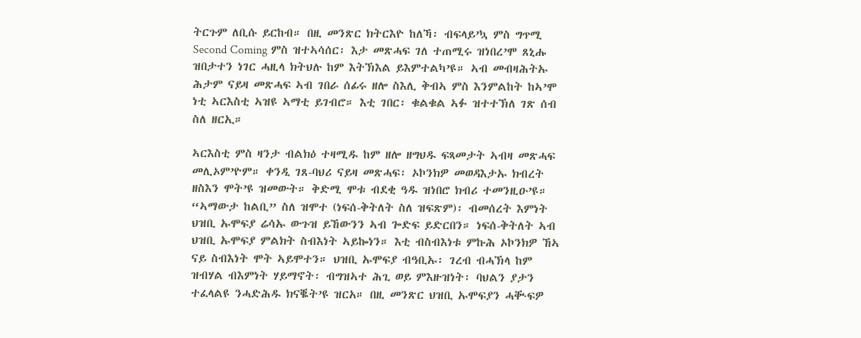ትርጉም ለቢሱ ይርከብ። በዚ መንጽር ክትርእዮ ከለኻ፡ ብፍላይ’ኳ ምስ ግጥሚ Second Coming ምስ ዝተኣሳሰር፡ እታ መጽሓፍ ገለ ተጠሚሩ ዝነበረ’ሞ ጸኒሑ ዝበታተን ነገር ሓዚላ ክትህሉ ከም እትኽእል ይእምተልካ’ዩ። ኣብ መብዛሕትኡ ሕታም ናይዛ መጽሓፍ ኣብ ገበራ ሰፊሩ ዘሎ ስእሊ ቅብኣ ምስ እንምልከት ከኣ’ሞ ነቲ ኣርእስቲ ኣዝዩ ኣማቲ ይገብሮ። እቲ ገበር፡ ቁልቁል ኣፉ ዝተተኽለ ገጽ ሰብ ስለ ዘርኢ።

ኣርእስቲ ምስ ዛንታ ብልክዕ ተዛሚዱ ከም ዘሎ ዘግህዱ ፍጻመታት ኣብዛ መጽሓፍ መሊኦም’ዮም። ቀንዲ ገጸ-ባህሪ ናይዛ መጽሓፍ፡ ኦኮንክዎ መወዳእታኡ ክብረት ዘስእን ሞት’ዩ ዝመውት። ቅድሚ ሞቱ ብደቂ ዓዱ ዝነበሮ ክብሪ ተመንዚዑ’ዩ። “ኣማውታ ከልቢ” ስለ ዝሞተ (ነፍሰ-ቅትለት ስለ ዝፍጽም)፡ ብመሰረት እምነት ህዝቢ ኡሞፍያ ሬሳኡ ውጉዝ ይኸውንን ኣብ ጐድፍ ይድርበን። ነፍሰ-ቅትለት ኣብ ህዝቢ ኡሞፍያ ምልክት ስብእነት ኣይኰነን። እቲ ብስብእነቱ ምኩሕ ኦኮንክዎ ኸኣ ናይ ስብእነት ሞት ኣይሞተን። ህዝቢ ኡሞፍያ ብዓቢኡ፡ ገረብ ብሓኽላ ከም ዝብሃል ብእምነት ሃይማኖት፡ ብግዝኣተ ሕጊ ወይ ምእዙዝነት፡ ባህልን ያታን ተፈላልዩ ንሓድሕዱ ክናቘት’ዩ ዝርአ። በዚ መንጽር ህዝቢ ኡሞፍያን ሓቚፍዎ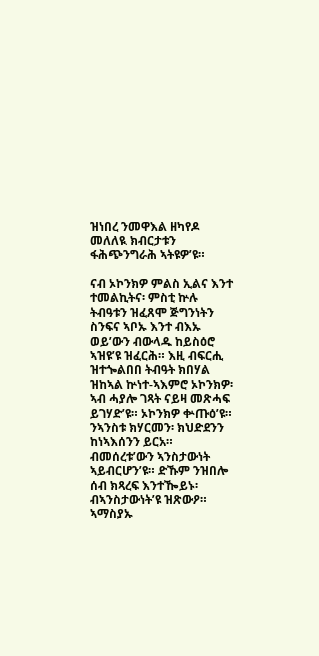ዝነበረ ንመዋእል ዘካየዶ መለለዪ ክብርታቱን ፋሕጭንግራሕ ኣትዩዎ’ዩ።

ናብ ኦኮንክዎ ምልስ ኢልና እንተ ተመልኪትና፡ ምስቲ ኵሉ ትብዓቱን ዝፈጸሞ ጅግንነትን ስንፍና ኣቦኡ እንተ ብእኡ ወይ’ውን ብውላዱ ከይስዕሮ ኣዝዩ’ዩ ዝፈርሕ። እዚ ብፍርሒ ዝተጐልበበ ትብዓት ክበሃል ዝከኣል ኵነተ-ኣእምሮ ኦኮንክዎ፡ ኣብ ሓያሎ ገጻት ናይዛ መጽሓፍ ይገሃድ’ዩ። ኦኮንክዎ ቍጡዕ’ዩ። ንኣንስቱ ክሃርመን፡ ክህድደንን ከነኣእሰንን ይርአ። ብመሰረቱ’ውን ኣንስታውነት ኣይብርሆን’ዩ። ድኹም ንዝበሎ ሰብ ክጻረፍ እንተዀይኑ፡ ብኣንስታውነት’ዩ ዝጽውዖ። ኣማስያኡ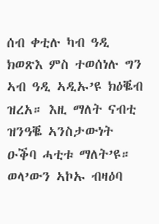ሰብ ቀቲሉ ካብ ዓዲ ክወጽእ ምስ ተወሰነሉ ግን ኣብ ዓዲ ኣዲኡ’ዩ ክዕቘብ ዝረአ። እዚ ማለት ናብቲ ዝንዓቘ ኣንስታውነት ዑቕባ ሓቲቱ ማለት’ዩ። ወላ’ውን ኣኮኡ ብዛዕባ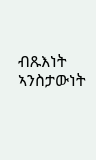ብጹእነት ኣንስታውነት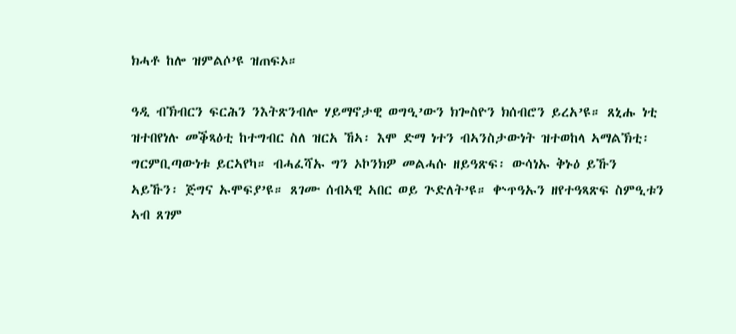ክሓቶ ከሎ ዝምልሶ’ዩ ዝጠፍኦ።

ዓዲ ብኽብርን ፍርሕን ንእትጽንብሎ ሃይማኖታዊ ወግዒ’ውን ክጐስዮን ክሰብሮን ይረአ’ዩ። ጸኒሑ ነቲ ዝተበየነሉ መቕጻዕቲ ከተግብር ስለ ዝርአ ኸኣ፡ እሞ ድማ ነተን ብኣንስታውነት ዝተወከላ ኣማልኽቲ፡ ግርምቢጣውነቱ ይርኣየካ። ብሓፈሻኡ ግን ኦኮንክዎ መልሓሱ ዘይዓጽፍ፡ ውሳነኡ ቅኑዕ ይኹን ኣይኹን፡ ጅግና ኡሞፍያ’ዩ። ጸገሙ ሰብኣዊ ኣበር ወይ ጕድለት’ዩ። ቍጥዓኡን ዘየተዓጻጽፍ ስምዒቱን ኣብ ጸገም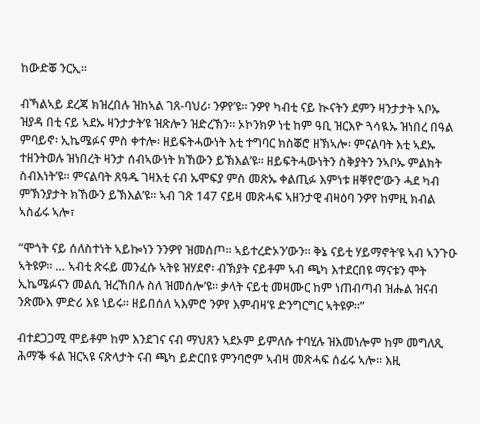ከውድቖ ንርኢ።

ብኻልኣይ ደረጃ ክዝረበሉ ዝከኣል ገጸ-ባህሪ፡ ንዎየ’ዩ። ንዎየ ካብቲ ናይ ኲናትን ደምን ዛንታታት ኣቦኡ ዝያዳ በቲ ናይ ኣደኡ ዛንታታት’ዩ ዝጽሎን ዝድረኽን። ኦኮንክዎ ነቲ ከም ዓቢ ዝርእዮ ጓሳዪኡ ዝነበረ በዓል ምባይኖ፡ ኢኬሜፉና ምስ ቀተሎ፡ ዘይፍትሓውነት እቲ ተግባር ክስቖሮ ዘኽኣሎ፡ ምናልባት እቲ ኣደኡ ተዘንትወሉ ዝነበረት ዛንታ ሰብኣውነት ክኸውን ይኽእል’ዩ። ዘይፍትሓውነትን ስቅያትን ንኣቦኡ ምልክት ስብእነት’ዩ። ምናልባት ጸዓዱ ገዛእቲ ናብ ኡሞፍያ ምስ መጽኡ ቀልጢፉ እምነቱ ዘቐየሮ’ውን ሓደ ካብ ምኽንያታት ክኸውን ይኽእል’ዩ። ኣብ ገጽ 147 ናይዛ መጽሓፍ ኣዘንታዊ ብዛዕባ ንዎየ ከምዚ ክብል ኣስፊሩ ኣሎ፣

“ሞጎት ናይ ሰለስተነት ኣይኰነን ንንዎየ ዝመሰጦ። ኣይተረድኦን’ውን። ቅኔ ናይቲ ሃይማኖት’ዩ ኣብ ኣንጉዑ ኣትዩዎ። … ኣብቲ ጽሩይ መንፈሱ ኣትዩ ዝሃደኖ፡ ብኽያት ናይቶም ኣብ ጫካ እተደርበዩ ማናቱን ሞት ኢኬሜፉናን መልሲ ዝረኸበሉ ስለ ዝመሰሎ’ዩ። ቃላት ናይቲ መዛሙር ከም ነጠብጣብ ዝሑል ዝናብ ንጽሙእ ምድሪ እዩ ነይሩ። ዘይበሰለ ኣእምሮ ንዎየ እምብዛ’ዩ ድንግርግር ኣትዩዎ።”

ብተደጋጋሚ ሞይቶም ከም እንደገና ናብ ማህጸን ኣደኦም ይምለሱ ተባሂሉ ዝእመነሎም ከም መግለጺ ሕማቕ ፋል ዝርኣዩ ናጽላታት ናብ ጫካ ይድርበዩ ምንባሮም ኣብዛ መጽሓፍ ሰፊሩ ኣሎ። እዚ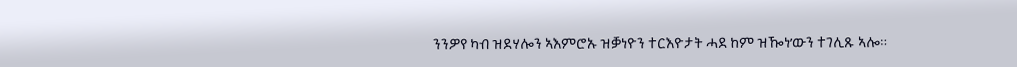ንንዎየ ካብ ዝደሃሎን ኣእምሮኡ ዝቓነዮን ተርእዮታት ሓደ ከም ዝዀነ’ውን ተገሊጹ ኣሎ።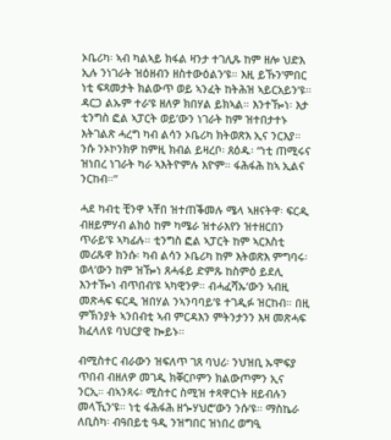ኦቤሪካ፡ ኣብ ካልኣይ ክፋል ዛንታ ተገሊጹ ከም ዘሎ ህድእ ኢሉ ንነገራት ዝዕዘብን ዘስተውዕልን’ዩ። እዚ ይኹን’ምበር ነቲ ፍጻመታት ክልውጥ ወይ ኣንፈት ከትሕዝ ኣይርአይን’ዩ። ዳርጋ ልኡም ተራ’ዩ ዘለዎ ክበሃል ይክኣል። እንተዀነ፡ እታ ቲንግስ ፎል ኣፓርት ወይ’ውን ነገራት ከም ዝተበታተኑ እትገልጽ ሓረግ ካብ ልሳን ኦቤሪካ ክትወጽእ ኢና ንርእያ። ንሱ ንኦኮንክዎ ከምዚ ክብል ይዛረቦ፡ ጸዕዱ፡ “ነቲ ጠሚሩና ዝነበረ ነገራት ካራ ኣእትዮምሉ እዮም። ፋሕፋሕ ከኣ ኢልና ንርከብ።”

ሓደ ካብቲ ቺንዋ ኣቸበ ዝተጠቕመሉ ሜላ ኣዘናትዋ፡ ፍርዲ ብዘይምሃብ ልክዕ ከም ካሜራ ዝተራእየን ዝተዘርበን ጥራይ’ዩ ኣካፊሉ። ቲንግስ ፎል ኣፓርት ከም ኣርእስቲ መሪጹዋ ክንሱ፡ ካብ ልሳን ኦቤሪካ ከም እትወጽእ ምግባሩ፡ ወላ’ውን ከም ዝዀነ ጸሓፋይ ድምጹ ከስምዕ ይደሊ እንተዀነ ብጥበብ’ዩ ኣካዊንዎ። ብሓፈሻኡ’ውን ኣብዚ መጽሓፍ ፍርዲ ዝበሃል ንኣንባባይ’ዩ ተገዲፉ ዝርከብ። በዚ ምኽንያት ኣንበብቲ ኣብ ምርዳእን ምትንታንን እዛ መጽሓፍ ክፈላለዩ ባህርያዊ ኰይኑ።

ብሚስተር ብራውን ዝፍለጥ ገጸ ባህሪ፡ ንህዝቢ ኡሞፍያ ጥበብ ብዘለዎ መገዲ ክቐርቦምን ክልውጦምን ኢና ንርኢ። ብኣንጻሩ፡ ሚስተር ስሚዝ ተጻዋርነት ዘይብሉን መላኺን’ዩ። ነቲ ፋሕፋሕ ዘጐሃህሮ’ውን ንሱ’ዩ። ማስኬራ ለቢስካ፡ ብዓበይቲ ዓዲ ንዝግበር ዝነበረ ወግዒ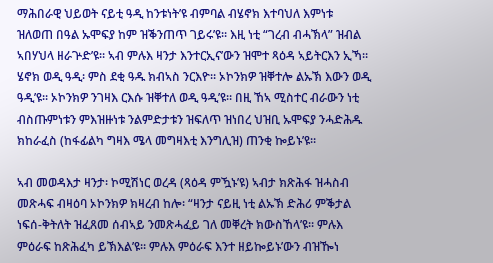ማሕበራዊ ህይወት ናይቲ ዓዲ ከንቱነት’ዩ ብምባል ብሄኖክ እተባህለ እምነቱ ዝለወጠ በዓል ኡሞፍያ ከም ዝቕንጠጥ ገይሩ’ዩ። እዚ ነቲ “ገረብ ብሓኽላ” ዝብል ኣበሃህላ ዘራጕድ’ዩ። ኣብ ምሉእ ዛንታ እንተርኢና’ውን ዝሞተ ጻዕዳ ኣይትርእን ኢኻ። ሄኖክ ወዲ ዓዲ፡ ምስ ደቂ ዓዱ ክብኣስ ንርእዮ። ኦኮንክዎ ዝቐተሎ ልኡኽ እውን ወዲ ዓዲ’ዩ። ኦኮንክዎ ንገዛእ ርእሱ ዝቐተለ ወዲ ዓዲ’ዩ። በዚ ኸኣ ሚስተር ብራውን ነቲ ብስጡምነቱን ምእዝዙነቱ ንልምድታቱን ዝፍለጥ ዝነበረ ህዝቢ ኡሞፍያ ንሓድሕዱ ክከራፈስ (ከፋፊልካ ግዛእ ሜላ መግዛእቲ እንግሊዝ) ጠንቂ ኰይኑ’ዩ።

ኣብ መወዳእታ ዛንታ፡ ኮሚሽነር ወረዳ (ጻዕዳ ምዃኑ’ዩ) ኣብታ ክጽሕፋ ዝሓስብ መጽሓፍ ብዛዕባ ኦኮንክዎ ክዛረብ ከሎ፡ “ዛንታ ናይዚ ነቲ ልኡኽ ድሕሪ ምቕታል ነፍሰ-ቅትለት ዝፈጸመ ሰብኣይ ንመጽሓፈይ ገለ መቐረት ክውስኸላ’ዩ። ምሉእ ምዕራፍ ከጽሕፈካ ይኽእል’ዩ። ምሉእ ምዕራፍ እንተ ዘይኰይኑ’ውን ብዝዀነ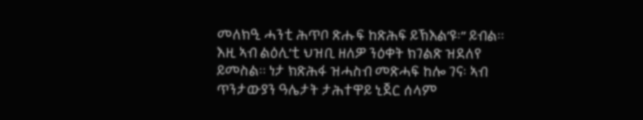መለክዒ ሓንቲ ሕጥቦ ጽሑፍ ከጽሕፍ ይኽእል’ዩ፡” ይብል። እዚ ኣብ ልዕሊ’ቲ ህዝቢ ዘለዎ ንዕቀት ክገልጽ ዝደለየ ይመስል። ነታ ክጽሕፋ ዝሓስብ መጽሓፍ ከሎ ገና፡ ኣብ ጥንታውያን ዓሌታት ታሕተዋይ ኒጀር ሰላም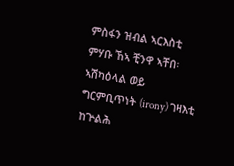ምስፋን ዝብል ኣርእስቲ ምሃቡ ኸኣ ቺንዋ ኣቸበ፡ ኣሽካዕላል ወይ ግርምቢጥነት (irony) ገዛእቲ ከጕልሕ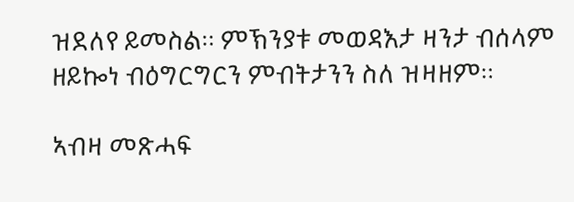ዝደለየ ይመስል። ምኽንያቱ መወዳእታ ዛንታ ብሰላም ዘይኰነ ብዕግርግርን ምብትታንን ስለ ዝዛዘም።

ኣብዛ መጽሓፍ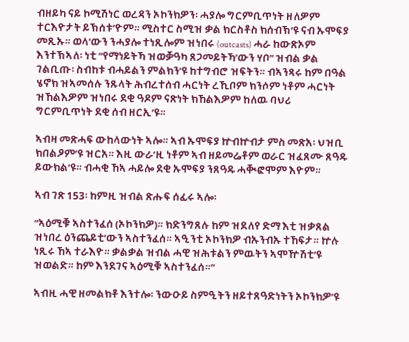ብዘይካ ናይ ኮሚሽነር ወረዳን ኦኮንክዎን፡ ሓያሎ ግርምቢጥነት ዘለዎም ተርእዮታት ይኽሰቱ’ዮም። ሚስተር ስሚዝ ቃል ክርስቶስ ክሰብኽ’ዩ ናብ ኡሞፍያ መጺኡ። ወላ’ውን ንሓያሎ ተነጺሎም ዝነበሩ (outcasts) ሓራ ከውጽኦም እንተኽኣለ፡ ነቲ “የማነይትኻ ዝወቓዓካ ጸጋመይትኻ’ውን ሃቦ” ዝብል ቃል ገልቢጡ፡ ስብከቱ ብሓይልን ምልክን’ዩ ከተግብሮ ዝፍትን። ብኣንጻሩ ከም በዓል ሄኖክ ዝኣመሰሉ ንጹላት ሕብረተሰብ ሓርነት ረኺቦም ክንሶም ነቶም ሓርነት ዝኸልእዎም ዝነበሩ ደቂ ዓዶም ናጽነት ክኸልእዎም ከለዉ ባህሪ ግርምቢጥነት ደቂ ሰብ ዘርኢ’ዩ።

ኣብዛ መጽሓፍ ውከላውነት ኣሎ። ኣብ ኡሞፍያ ኵብኵብታ ምስ መጽአ፡ ህዝቢ ክበልዖም’ዩ ዝርአ። እዚ ውራ’ዚ ነቶም ኣብ ዘይመሬቶም ወራር ዝፈጸሙ ጸዓዱ ይውክል’ዩ። ብሓቂ ኸኣ ሓይሎ ደቂ ኡሞፍያ ንጸዓዱ ሓቚፎሞም እዮም።

ኣብ ገጽ 153፡ ከምዚ ዝብል ጽሑፍ ሰፊሩ ኣሎ፡

“ኣዕሚቑ ኣስተንፈሰ (ኦኮንክዎ)። ክድንግጸሉ ከም ዝደለየ ድማ እቲ ዝቃጸል ዝነበረ ዕንጨይቲ’ውን ኣስተንፈሰ። ኣዒንቲ ኦኮንክዎ ብኡንብኡ ተኸፍታ። ኵሉ ነጺሩ ኸኣ ተራእዮ። ቃልቃል ዝብል ሓዊ ዝሕቱልን ምዉትን ኣሞዅሽቲ’ዩ ዝወልድ። ከም እንደገና ኣዕሚቑ ኣስተንፈሰ።”

ኣብዚ ሓዊ ዘመልክቶ እንተሎ፡ ንውዑይ ስምዒትን ዘይተጸዓድነትን ኦኮንክዎ’ዩ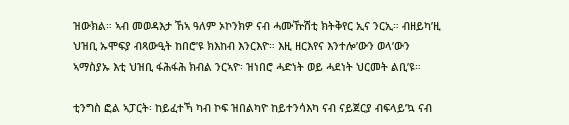ዝውክል። ኣብ መወዳእታ ኸኣ ዓለም ኦኮንክዎ ናብ ሓሙዅሽቲ ክትቅየር ኢና ንርኢ። ብዘይካ’ዚ ህዝቢ ኡሞፍያ ብጻውዒት ከበሮ’ዩ ክእከብ እንርእዮ። እዚ ዘርእየና እንተሎ’ውን ወላ’ውን ኣማስያኡ እቲ ህዝቢ ፋሕፋሕ ክብል ንርኣዮ፡ ዝነበሮ ሓድነት ወይ ሓደነት ህርመት ልቢ’ዩ።

ቲንግስ ፎል ኣፓርት፡ ከይፈተኻ ካብ ኮፍ ዝበልካዮ ከይተንሳእካ ናብ ናይጀርያ ብፍላይ’ኳ ናብ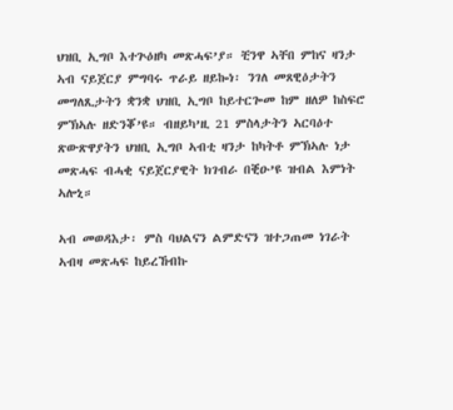ህዝቢ ኢግቦ እተጕዕዘካ መጽሓፍ’ያ። ቺንዋ ኣቸበ ምከና ዛንታ ኣብ ናይጀርያ ምግባሩ ጥራይ ዘይኰነ፡ ንገለ መጸዊዕታትን መግለጺታትን ቋንቋ ህዝቢ ኢግቦ ከይተርጐመ ከም ዘለዎ ከስፍሮ ምኽኣሉ ዘድንቖ’ዩ። ብዘይካ’ዚ 21 ምስላታትን ኣርባዕተ ጽውጽዋያትን ህዝቢ ኢግቦ ኣብቲ ዛንታ ከካትቶ ምኽኣሉ ነታ መጽሓፍ ብሓቂ ናይጀርያዊት ክገብራ በቒዑ’ዩ ዝብል እምነት ኣሎኒ።

ኣብ መወዳእታ፡ ምስ ባህልናን ልምድናን ዝተጋጠመ ነገራት ኣብዛ መጽሓፍ ከይረኸብኩ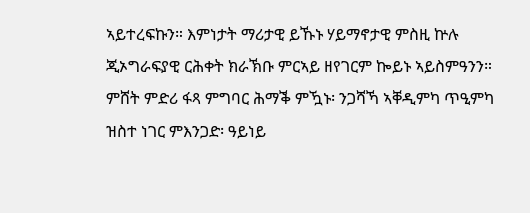ኣይተረፍኩን። እምነታት ማሪታዊ ይኹኑ ሃይማኖታዊ ምስዚ ኵሉ ጂኦግራፍያዊ ርሕቀት ክራኽቡ ምርኣይ ዘየገርም ኰይኑ ኣይስምዓንን። ምሸት ምድሪ ፋጻ ምግባር ሕማቕ ምዃኑ፡ ንጋሻኻ ኣቐዲምካ ጥዒምካ ዝስተ ነገር ምእንጋድ፡ ዓይነይ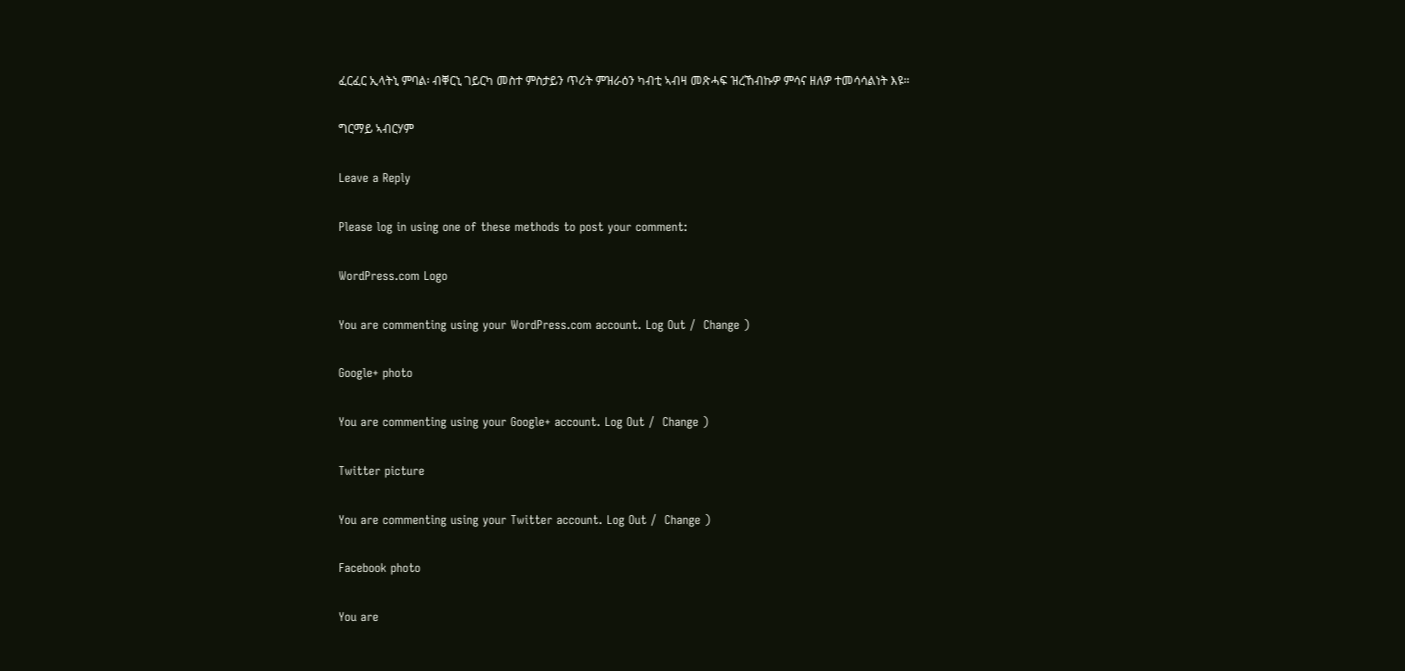ፈርፈር ኢላትኒ ምባል፡ ብቐርኒ ገይርካ መስተ ምስታይን ጥሪት ምዝራዕን ካብቲ ኣብዛ መጽሓፍ ዝረኸብኩዎ ምሳና ዘለዎ ተመሳሳልነት እዩ።

ግርማይ ኣብርሃም

Leave a Reply

Please log in using one of these methods to post your comment:

WordPress.com Logo

You are commenting using your WordPress.com account. Log Out /  Change )

Google+ photo

You are commenting using your Google+ account. Log Out /  Change )

Twitter picture

You are commenting using your Twitter account. Log Out /  Change )

Facebook photo

You are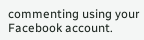commenting using your Facebook account.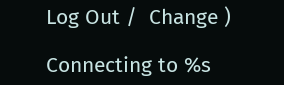Log Out /  Change )

Connecting to %s